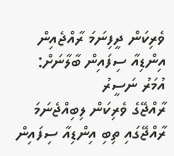ވެރިކަން ދީފިނަމަ ރާއްޖެއިން އިންޑިއާ ސިފައިން ބާލާނަށް: އުމަރު ނަސީރު
ރާއްޖޭގެ ވެރިކަން ލިބިއްޖެނަމަ ރާއްޖޭގައި ތިބި އިންޑިއާ ސިފައިން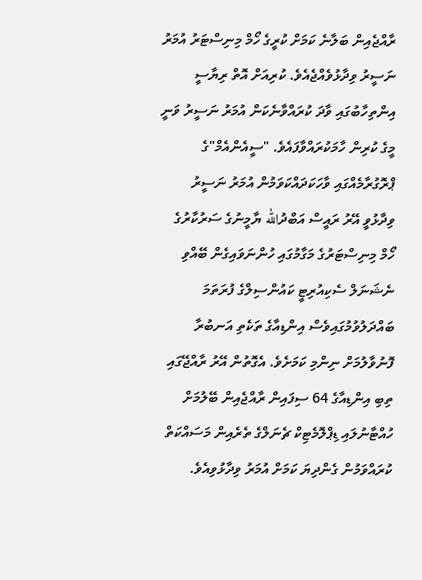ރާއްޖެއިން ބަލާނެ ކަމަށް ކުރީގެ ހޯމް މިނިސްޓަރު އުމަރު ނަސީރު ވިދާޅުވެއްޖެއެވެ. ކުރިއަށް އޮތް ރިޔާސީ އިންތިހާބުގައި ވާދަ ކުރައްވާނެކަން އުމަރު ނަސީރު ވަނީ މީގެ ކުރިން ހާމަކުރައްވާފައެވެ. "ސީއެންއެމް"ގެ ޕްރޮގުރާމެއްގައި ވާހަކަދައްކަވަމުން އުމަރު ނަސީރު ވިދާޅުވީ އޭރު ރައީސް އަބްދުالله ޔާމީނުގެ ސަރުކާރުގެ ހޯމް މިނިސްޓަރުގެ މަގާމުގައި ހުންނަވައިގެން ބޭއްވި ނެޝަނަލް ސެކިއުރިޓީ ކައުންސިލްގެ ފުރަތަމަ ބައްދަލުވުމުގައިވެސް އިންޑިއާގެ ތަކެތި އަނބުރާ ފޮނުވާލުމަށް ނިންމި ކަމަށެވެ. އެގޮތުން އޭރު ރާއްޖޭގައި ތިބި އިންޑިއާގެ 64 ސިފައިން ރާއްޖެއިން ބޭލުމަށް ހުއްޓާނުލައި ޑިޕްލޮމެޓިކް ޗެނަލްގެ ތެރެއިން މަސައްކަތް ކުރައްވަމުން ގެންދިޔަ ކަމަށް އުމަރު ވިދާޅުވިއެވެ.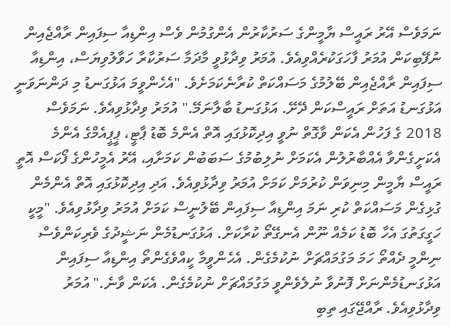ނަމަވެސް އޭރު ރައީސް ޔާމީންގެ ސަރުކާރުން އެންގުމުން ވެސް އިންޑިއާ ސިފައިން ރާއްޖެއިން ނުފޭބިކަން އުމަރު ފާހަގަކުރެއްވިއެވެ. އުމަރު ވިދާޅުވީ މާދަމާ ސަރުކާރާ ހަވާލުވިޔަސް، އިންޑިއާ ސިފައިން ރާއްޖެއިން ބޭލުމުގެ މަސައްކަތް ކުރާނެކަމަށެވެ. "އެހެންވީމަ އަޅުގަނޑު މި ދަންނަވަނީ އަޅުގަނޑު އަތަށް ރައީސްކަން ދޭށޭ. އަޅުގަނޑު ބާލާނަމޭ." އުމަރު ވިދާޅުވިއެވެ. ނަމަވެސް 2018 ގެ ފަހުން އެކަން ވާގޮތް ނުވީ އިދިކޮޅުގައި އޮތް އެންމެ ބޮޑު ޕާޓީ، ޕީޕީއެމްގެ އެންމެ އެކަށީގެންވާ އެއްބާރުލުން އެކަމަށް ނުލިބުމުގެ ސަބަބުން ކަމަށާއި، އޭރު އެމީހުންގެ ފޯކަސް އޮތީ ރައީސް ޔާމީން މިނިވަން ކުރުމަށް ކަމަށް އުމަރު ވިދާޅުވިއެވެ. އަދި އިދިކޮޅުގައި އޮތް އެންމެން ގުޅިގެން މަސައްކަތް ކުރި ނަމަ އިންޑިއާ ސިފައިން ބޭލުނީސް ކަމަށް އުމަރު ވިދާޅުވިއެވެ. "މީކީ ހަގީގަތުގަ އެހާ ބޮޑު ކަމެއް ނޫން އެނގޭތޯ ކުރާކަށް. އަޅުގަނޑުމެން ނަޝީދުގެ ވެރިކަންވެސް ނިންމީ ދެއްތޯ ހަމަ މަގުމައްޗަށް ނުކުމެގެން. އެހެންވީމާ ކީއްވެގެންތޯ އިންޑިއާ ސިފައިން އަޅުގަނޑުމެންނަށް ފޮނުވާ ނުލެވެންވީ މަގުމައްޗަށް ނުކުމެގެން. އެކަން ވާނެ." އުމަރު ވިދާޅުވިއެވެ. ރާއްޖޭގައި ތިބި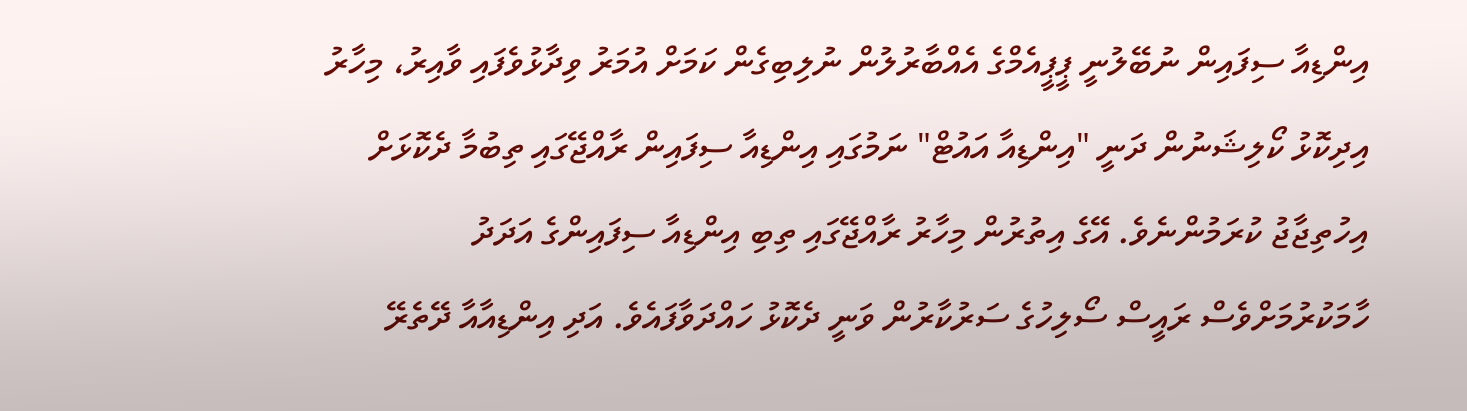އިންޑިއާ ސިފައިން ނުބޭލުނީ ޕީޕީއެމްގެ އެއްބާރުލުން ނުލިބިގެން ކަމަށް އުމަރު ވިދާޅުވެފައި ވާއިރު، މިހާރު އިދިކޮޅު ކޯލިޝަނުން ދަނީ "އިންޑިއާ އައުޓް" ނަމުގައި އިންޑިއާ ސިފައިން ރާއްޖޭގައި ތިބުމާ ދެކޮޅަށް އިހުތިޖާޖު ކުރަމުންނެވެ. އޭގެ އިތުރުން މިހާރު ރާއްޖޭގައި ތިބި އިންޑިއާ ސިފައިންގެ އަދަދު ހާމަކުރުމަށްވެސް ރައީސް ސޯލިހުގެ ސަރުކާރުން ވަނީ ދެކޮޅު ހައްދަވާފައެވެ. އަދި އިންޑިއާއާ ދޭތެރޭ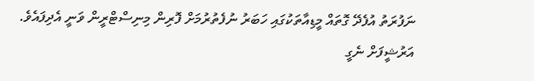ނަފުރަތު އުފެދޭ ގޮތައް މީޑިއާތަކުގައި ހަބަރު ނުފެތުރުމަށް ފޮރިން މިނިސްޓްރީން ވަނީ އެދިފައެވެ.
އަރުޝީފަށް ނެގީ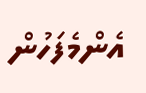އެންމެފަހުން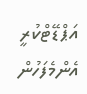އަޕްޑޭޓްކުރީ
އެންމެފަހުން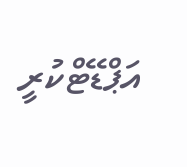އަޕްޑޭޓްކުރީ